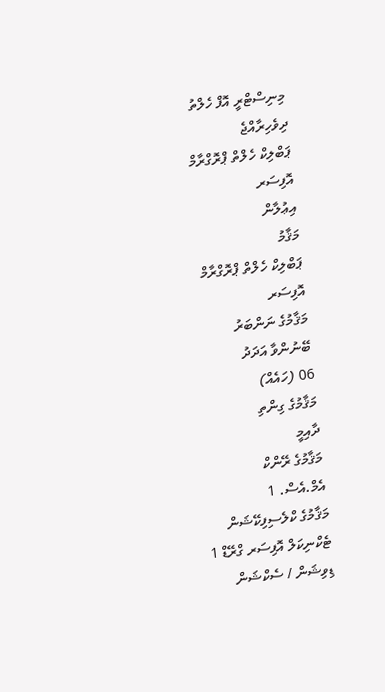މިނިސްޓްރީ އޮފް ހެލްތު
ދިވެހިރާއްޖެ
ޕަބްލިކް ހެލްތް ޕްރޮގްރާމް އޮފިސަރ
އިޢުލާން
މަޤާމު
ޕަބްލިކް ހެލްތް ޕްރޮގްރާމް އޮފިސަރ
މަޤާމުގެ ނަންބަރު
ބޭނުންވާ އަދަދު
06 (ހައެއް)
މަޤާމުގެ ގިންތި
ދާއިމީ
މަޤާމުގެ ރޭންކް
އެމް.އެސް. 1
މަޤާމުގެ ކްލެސިފިކޭޝަން
ޓެކްނިކަލް އޮފިސަރ ގްރޭޑް 1
ޑިވިޝަން / ސެކްޝަން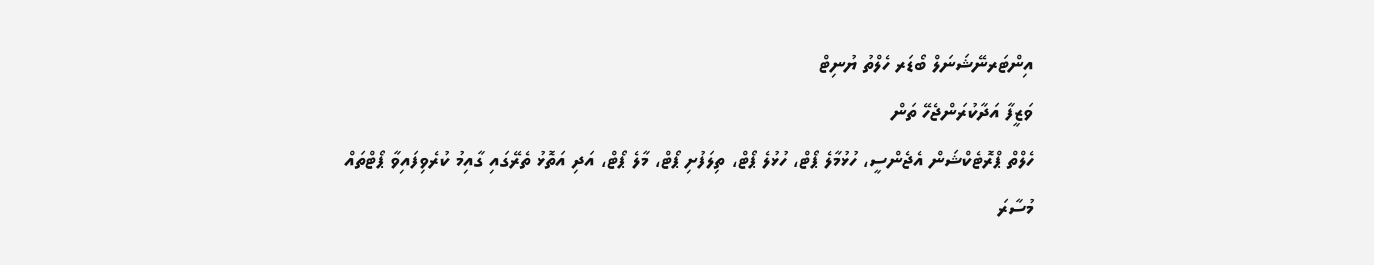އިންޓަރނޭޝަނަލް ބޯޑަރ ހެލްތު ޔުނިޓް
ވަޒީފާ އަދާކުރަންޖެހޭ ތަން
ހެލްތް ޕްރޮޓެކްޝަން އެޖެންސީ، ހުޅުމާލެ ޕޯޓް، ހުޅުލެ ޕޯޓް، ތިލަފުށި ޕޯޓް، މާލެ ޕޯޓް، އަދި އަތޮޅު ތެރޭގައި ގާއިމު ކުރެވިފައިވާ ޕޯޓްތައް
މުސާރަ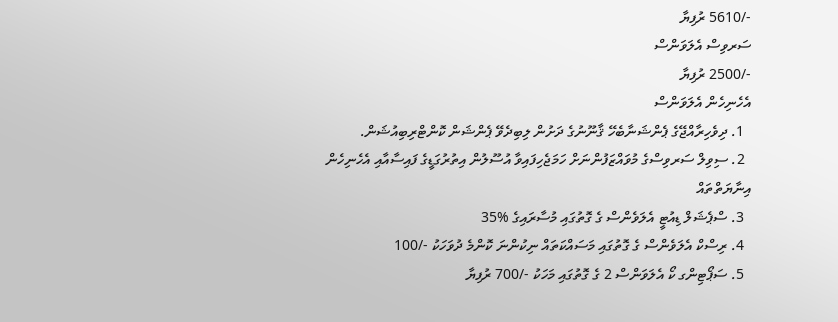-/5610 ރުފިޔާ
ސަރވިސް އެލަވަންސް
-/2500 ރުފިޔާ
އެހެނިހެން އެލަވަންސް
  1. ދިވެހިރާއްޖޭގެ ޕެންޝަނާބެހޭ ޤާނޫނުގެ ދަށުން ލިބިދެވޭ ޕެންޝަން ކޮންޓްރިބިއުޝަން.
  2. ސިވިލް ސަރވިސްގެ މުވައްޒަފުންނަށް ހަމަޖެހިފައިވާ އުސޫލުން އިތުރުގަޑީގެ ފައިސާއާއި އެހެނިހެން އިނާޔަތްތައް
  3. ސްޕެޝަލް ޑިއުޓީ އެލަވެންސް ގެ ގޮތުގައި މުސާރައިގެ %35
  4. ރިސްކް އެލަވެންސް ގެ ގޮތުގައި މަސައްކަތައް ނިކުންނަ ކޮންމެ ދުވަހަކު -/100
  5. ސަޕޯޓިންގ ކޯ އެލަވަންސް 2 ގެ ގޮތުގައި މަހަކު -/700 ރުފިޔާ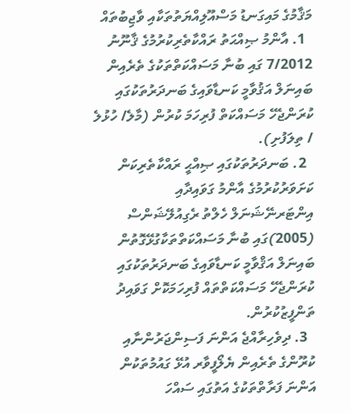މަޤާމުގެ މައިގަނޑު މަސްއޫލިއްޔަތުތަކާއި ވާޖިބުތައް
  1. އާންމު ޞިއްޙަތު ރައްކާތެރިކުރުމުގެ ޤާނޫނު 7/2012 ގައި ބުނާ މަސައްކަތްތަކުގެ ތެރެއިން ބައިނަލް އަޤުވާމީ ކަނޑާވައިގެ ބަނދަރުތަކުގައި ކުރަންޖެހޭ މަސައްކަތް ފުރިހަމަ ކުރުން (މާލެ/ ހުޅުލެ / ތިލަފުށި).
  2. ބަނދަރުތަކުގައި ޞިއްޙީ ރައްކާތެރިކަން ކަށަވަރުކުރުމުގެ އާންމު ގަވައިދާއި އިންޓަރނޭޝަނަލް ހެލްތު ރެގިއުލޭޝަންސް (2005)ގައި ބުނާ މަސައްކަތްތަކާގުޅޭގޮތުން ބައިނަލް އަޤްވާމީ ކަނޑާވައިގެ ބަނދަރުތަކުގައި ކުރަންޖެހޭ މަސައްކަތްތައް ފުރިހަމަކޮށް ގަވައިދު ތަންފީޒުކުރުން.
  3. ދިވެހިރާއްޖެ އަންނަ ފަސިންޖަރުންނާއި ކުރޫންގެ ތެރެއިން ޔެލޯފީވާރ އުޅޭ ގައުމުތަކުން އަންނަ ފަރާތްތަކުގެ އަތުގައި ސައްހަ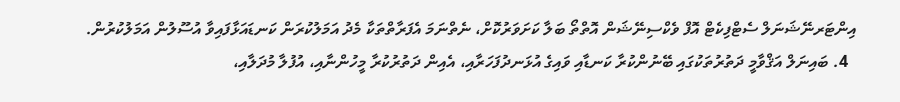އިންޓަރނޭޝަނަލް ސެޓްފިކެޓް އޮފް ވެކްސިނޭޝަން އޮތްތޯ ބަލާ ކަށަވަރުކޮށް، ނެތްނަމަ އެފަރާތްތަކާ މެދު އަމަލުކުރަން ކަނޑައަޅާފައިވާ އުސޫލުން އަމަލުކުރުން.
  4. ބައިނަލް އަޤްވާމީ ދަތުރުތަކުގައި ބޭނުންކުރާ ކަނޑާއި ވައިގެ އުޅަނދުފަހަރާއި، އެއިން ދަތުރުކުރާ މީހުންނާއި، އުފުލާ މުދަލާއި،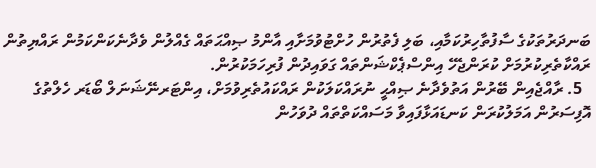ބަނދަރުތަކުގެ ސާފުތާހިރުކަމާއި، ބަލި ފެތުރުން ހުށްޓުވުމަށާއި އާންމު ޞިއްޙަތައް ގެއްލުން ވެދާނެކަންކަމުން ރައްޔިތުން ރައްކާތެރިކުރުމަށް ކުރަންޖެހޭ އިންސްޕެކްޝަންތައް ގަވައިދުން ފުރިހަމަކުރުން.
  5. ރާއްޖެއިން ބޭރުން އަތުވެދާނެ ޞިއްޙީ ނުރައްކަލަކުން ރައްކައުތެރިވުމަށް، އިންޓަރނޭޝަނަލް ބޯޑަރ ހެލްތުގެ އޮފިސަރުން އަމަލުކުރަން ކަނޑައަޅާފައިވާ މަސައްކަތްތައް ދުވަހުން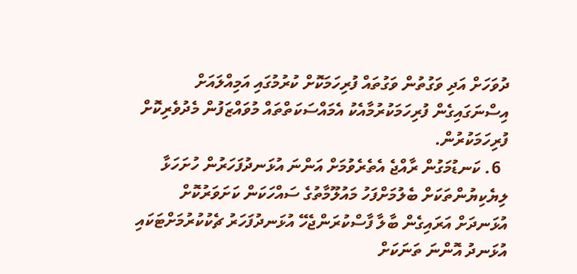ދުވަހަށް އަދި ވަގުތުން ވަގުތައް ފުރިހަމަކޮށް ކުރުމުގައި އަމިއްލައަށް އިސްނަގައިގެން ފުރިހަމަކުރުމާއެކު އެމައްސަކަތްތައް މުވައްޒަފުން މެދުވެރިކޮށް ފުރިހަމަކުރުން.
  6. ކަނޑުމަގުން ރާއްޖެ އެތެރެވުމަށް އަންނަ އުޅަނދުފަހަރުން ހުށަހަޅާ ލިޔެކިޔުންތަކަށް ބެލުމަށްފަހު މައުލޫމާތުގެ ސައްހަކަން ކަށަވަރުކޮށް އުޅަނދަށް އަރައިގެން ބާލާ ފާސްކުރަންޖެހޭ އުޅަނދުފަހަރު ޗެކުކުރުމަށްޓަކައި އުޅަނދު އޮންނަ ތަނަކަށް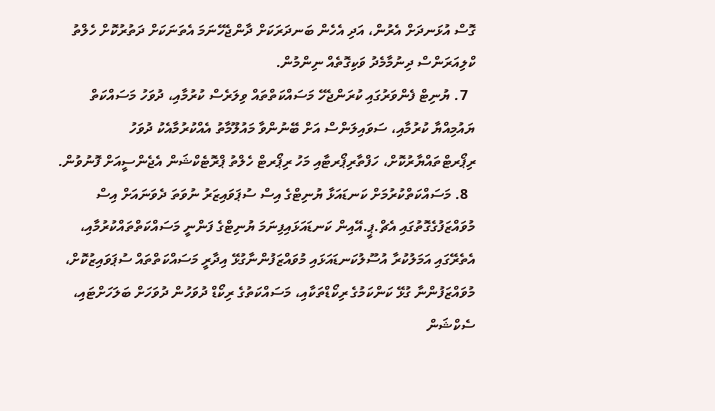ގޮސް އުޅަނދަށް އެރުން، އަދި އެހެން ބަނދަރަކަށް ދާންޖެހޭނަމަ އެތަނަކަށް ދަތުރުކޮށް ހެލްތު ކްލިއަރަންސް ދިނުމާމެދު ވަކިގޮތެއް ނިންމުން.
  7. ޔުނިޓް ފެންވަރުގައި ކުރަންޖެހޭ މަސައްކަތްތައް ވިލަރެސް ކުރުމާއި، ދުވަހު މަސައްކަތް ޔައުމިއްޔާ ކުރުމާއި، ސަވައިލަންސް އަށް ބޭނުންވާ މައުލޫމާތު އެއްކުރުމާއެކު ދުވަހު ރިޕޯރޓްތައްޔާރުކޮށް، ހަފްތާރިޕޯރޓާއި މަހު ރިޕޯރޓް ހެލްތު ޕްރޮޓެކްޝަން އެޖެންސީއަށް ފޮނުވުން.
  8. މަސައްކަތްކުރުމަށް ކަނޑައަޅާ ޔުނިޓްގެ އިސް ސުޕަވައިޒަރު ނުވަތަ ދެވަނައަށް އިސް މުވައްޒަފުގެގޮތުގައި އެޗް.ޕީ.އޭއިން ކަނޑައަޅައިފިނަމަ ޔުނިޓްގެ ފަންނީ މަސައްކަތްތައްކުރުމާއި، އެތެރޭގައި އަމަލުކުރާ އުސޫލުކަނޑައަޅައި މުވައްޒަފުންނާގުޅޭ އިދާރީ މަސައްކަތްތައް ސުޕަވައިޒުކޮށް، މުވައްޒަފުންނާ ގުޅޭ ކަންކަމުގެ ރިކޯޑްތަކާއި، މަސައްކަތުގެ ރިކޯޑް ދުވަހުން ދުވަހަށް ބަލަހަށްޓައި، ސެކްޝަން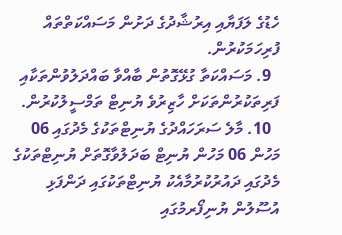ހެޑުގެ ލަފަޔާއި އިރުޝާދުގެ ދަށުން މަސައްކަތްތައް ފުރިހަމަކުރުން.
  9. މަސައްކަތާ ގުޅޭގޮތުން ބާއްވާ ބައްދަލުވުންތަކާއި ފަރިތަކުރުންތަކަށް ހާޒިރުވެ ޔުނިޓް ތަމްސީލުކުރުން.
  10. މާލެ ސަރަހައްދުގެ ޔުނިޓްތަކުގެ މެދުގައި 06 މަހުން 06 މަހުން ޔުނިޓް ބަދަލުވާގޮތަށް ޔުނިޓްތަކުގެ މެދުގައި ދައުރުކުރުމާއެކު ޔުނިޓްތަކުގައި ދަންފަޅި އުސޫލުން ޔުނިފޯރމުގައި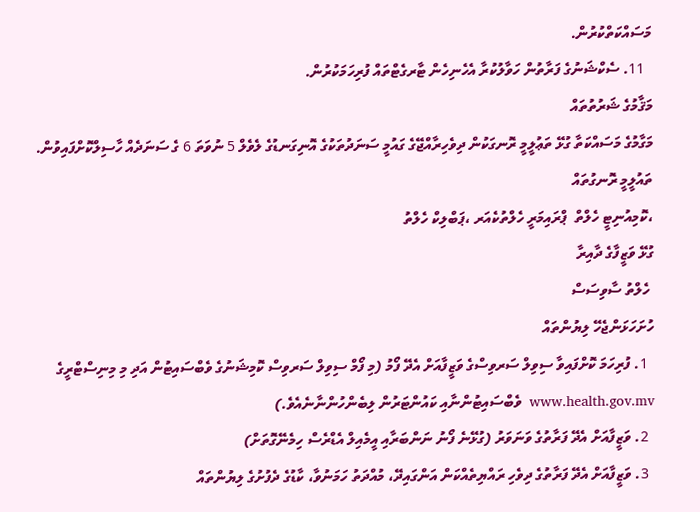މަސައްކަތްކުރުން.
  11. ސެކްޝަނުގެ ފަރާތުން ހަވާލުކުރާ އެހެނިހެން ޓާރގެޓްތައް ފުރިހަމަކުރުން.
މަޤާމުގެ ޝަރުތުތައް
މަގާމުގެ މަސައްކަތާ ގުޅޭ ތަޢުލީމީ ރޮނގަކުން ދިވެހިރާއްޖޭގެ ގައުމީ ސަނަދުތަކުގެ އޮނިގަނޑުގެ ލެވެލް 5 ނުވަތަ 6 ގެ ސަނަދެއް ހާސިލްކޮށްފައިވުން.
ތައުލީމީ ރޮނގުތައް
،ކޮމިއުނިޓީ ހެލްތް  ޕްރައިމަރީ ހެލްތުކެއަރ ،ޕަބްލިކް ހެލްތު
ގުޅޭ ވަޒީފާގެ ދާއިރާ
 ހެލްތު ސާވިސަސް
ހުށަހަޅަންޖެހޭ ލިޔުންތައް
  1. ފުރިހަމަ ކޮށްފައިވާ ސިވިލް ސަރވިސްގެ ވަޒީފާއަށް އެދޭ ފޯމު (މި ފޯމް ސިވިލް ސަރވިސް ކޮމިޝަނުގެ ވެބްސައިޓުން އަދި މި މިނިސްޓްރީގެ www.health.gov.mv  ވެބްސައިޓުންނާއި ކައުންޓަރުން ލިބެންހުންނާނެއެވެ.)
  2. ވަޒީފާއަށް އެދޭ ފަރާތުގެ ވަނަވަރު (ގުޅޭނެ ފޯނު ނަންބަރާއި އީމެއިލް އެޑްރެސް ހިމެނޭގޮތަށް)
  3. ވަޒީފާއަށް އެދޭ ފަރާތުގެ ދިވެހި ރައްޔިތެއްކަން އަންގައިދޭ، މުއްދަތު ހަމަނުވާ، ކާޑުގެ ދެފުށުގެ ލިޔުންތައް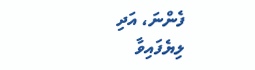ފެންނަ، އަދި ލިޔެފައިވާ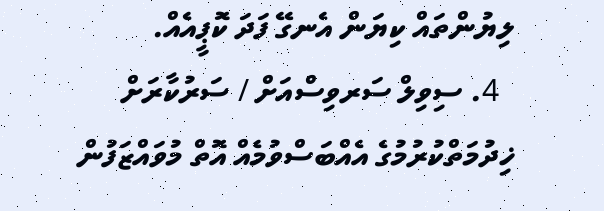ލިޔުންތައް ކިޔަން އެނގޭ ފަދަ ކޮޕީއެއް.
  4. ސިވިލް ސަރވިސްއަށް / ސަރުކާރަށް ޚިދުމަތްކުރުމުގެ އެއްބަސްވުމެއް އޮތް މުވައްޒަފުން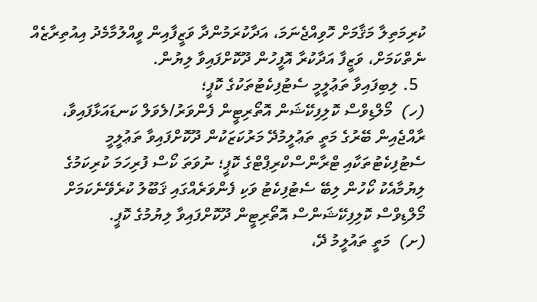ކުރިމަތިލާ މަޤާމަށް ހޮވިއްޖެނަމަ، އަދާކުރަމުންދާ ވަޒީފާއިން ވީއްލުމާމެދު އިއުތިރާޒެއް ނެތްކަމަށް، ވަޒީފާ އަދާކުރާ އޮފީހުން ދޫކޮށްފައިވާ ލިޔުން.
  5. ލިބިފައިވާ ތަޢުލީމީ ސެޓުފިކެޓުތަކުގެ ކޮޕީ؛
(ހ)  މޯލްޑިވްސް ކޮލިފިކޭޝަން އޮތޯރިޓީން ފެންވަރު/ލެވަލް ކަނޑައަޅާފައިވާ، ރާއްޖެއިން ބޭރުގެ މަތީ ތަޢުލީމުދޭ މަރުކަޒަކުން ދޫކޮށްފައިވާ ތަޢުލީމީ ސެޓުފިކެޓުތަކާއި ޓްރާންސްކްރިޕްޓްގެ ކޮޕީ؛ ނުވަތަ ކޯސް ފުރިހަމަ ކުރިކަމުގެ ލިޔުމާއެކު ކޯހުން ލިބޭ ސެޓުފިކެޓު ވަކި ފެންވަރެއްގައި ޤަބޫލު ކުރެވޭނެކަމަށް މޯލްޑިވްސް ކޮލިފިކޭޝަންސް އޮތޯރިޓީން ދޫކޮށްފައިވާ ލިޔުމުގެ ކޮޕީ.
(ށ)  މަތީ ތައުލީމު ދޭ،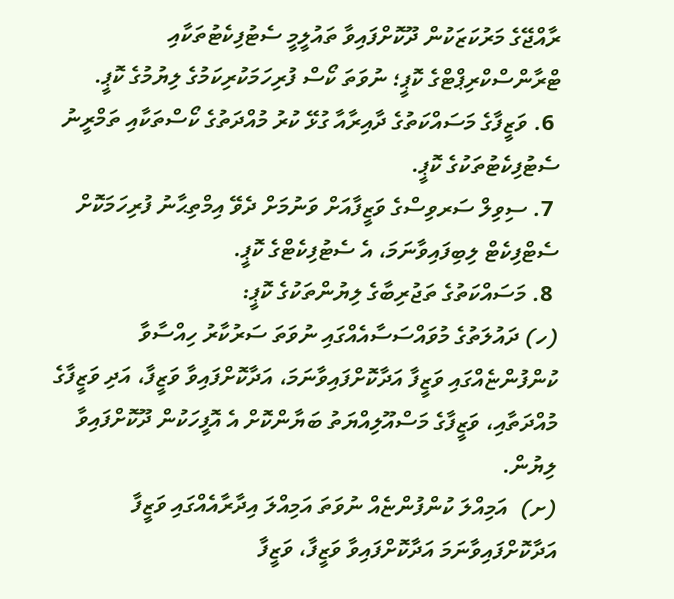ރާއްޖޭގެ މަރުކަޒަކުން ދޫކޮށްފައިވާ ތައުލީމީ ސެޓުފިކެޓުތަކާއި ޓްރާންސްކްރިޕްޓްގެ ކޮޕީ؛ ނުވަތަ ކޯސް ފުރިހަމަކުރިކަމުގެ ލިޔުމުގެ ކޮޕީ.
 6. ވަޒީފާގެ މަސައްކަތުގެ ދާއިރާއާ ގުޅޭ ކުރު މުއްދަތުގެ ކޯސްތަކާއި ތަމްރީނު ސެޓުފިކެޓުތަކުގެ ކޮޕީ.
 7. ސިވިލް ސަރވިސްގެ ވަޒީފާއަށް ވަނުމަށް ދެވޭ އިމްތިޙާނު ފުރިހަމަކޮށް ސެޓްފިކެޓް ލިބިފައިވާނަމަ، އެ ސެޓުފިކެޓްގެ ކޮޕީ.
 8. މަސައްކަތުގެ ތަޖުރިބާގެ ލިޔުންތަކުގެ ކޮޕީ:
(ހ) ދައުލަތުގެ މުވައްސަސާއެއްގައި ނުވަތަ ސަރުކާރު ހިއްސާވާ ކުންފުންޏެއްގައި ވަޒީފާ އަދާކޮށްފައިވާނަމަ، އަދާކޮށްފައިވާ ވަޒީފާ، އަދި ވަޒީފާގެ މުއްދަތާއި، ވަޒީފާގެ މަސްއޫލިއްޔަތު ބަޔާންކޮށް އެ އޮފީހަކުން ދޫކޮށްފައިވާ ލިޔުން.
(ށ)  އަމިއްލަ ކުންފުންޏެއް ނުވަތަ އަމިއްލަ އިދާރާއެއްގައި ވަޒީފާ އަދާކޮށްފައިވާނަމަ އަދާކޮށްފައިވާ ވަޒީފާ، ވަޒީފާ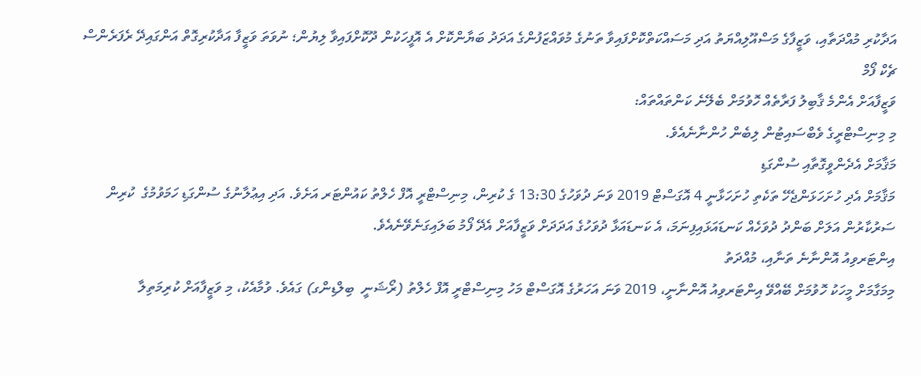އަދާކުރި މުއްދަތާއި، ވަޒީފާގެ މަސްއޫލިއްޔަތު އަދި މަސައްކަތްކޮށްފައިވާ ތަނުގެ މުވައްޒަފުންގެ އަދަދު ބަޔާންކޮށް އެ އޮފީހަކުން ދޫކޮށްފައިވާ ލިޔުން؛ ނުވަތަ ވަޒީފާ އަދާކުރިގޮތް އަންގައިދޭ ރެފަރެންސް ޗެކް ފޯމް
ވަޒީފާއަށް އެންމެ ޤާބިލު ފަރާތެއް ހޮވުމަށް ބެލޭނެ ކަންތައްތައް:
މި މިނިސްޓްރީގެ ވެބްސައިޓުން ލިބެން ހުންނާނެއެވެ.
މަޤާމަށް އެދެންވީގޮތާއި ސުންގަޑި
މަޤާމަށް އެދި ހުށަހަޅަންޖެހޭ ތަކެތި ހުށަހަޅާނީ 4 އޮގަސްޓް 2019 ވަނަ ދުވަހުގެ 13:30 ގެ ކުރިން، މިނިސްޓްރީ އޮފް ހެލްތު ކައުންޓަރ އަށެވެ. އަދި އިޢުލާނުގެ ސުންގަޑި ހަމަވުމުގެ  ކުރިން ސަރުކާރުން އަލަށް ބަންދު ދުވަހެއް ކަނޑައަޅައިފިނަމަ، އެ ކަނޑައަޅާ ދުވަހުގެ އަދަދަށް ވަޒީފާއަށް އެދޭ ފޯމު ބަލައިގަނެވޭނެއެވެ.
އިންޓަރވިއު އޮންނާނެ ތަނާއި، މުއްދަތު
މިމަގާމަށް މީހަކު ހޮވުމަށް ބޭއްވޭ އިންޓަރވިއު އޮންނާނީ، 2019 ވަނަ އަހަރުގެ އޮގަސްޓް މަހު މިނިސްޓްރީ އޮފް ހެލްތު (ރޯޝަނީ  ބިލްޑިންގ) ގައެވެ. ވުމާއެކު، މި ވަޒީފާއަށް ކުރިމަތިލާ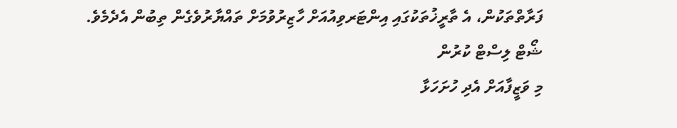ފަރާތްތަކުން، އެ ތާރީޚުތަކުގައި އިންޓަރވިއުއަށް ހާޒިރުވުމަށް ތައްޔާރުވެގެން ތިބުން އެދެމެވެ.
ޝޯޓް ލިސްޓް ކުރުން
މި ވަޒީފާއަށް އެދި ހުށަހަޅާ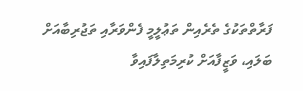ފަރާތްތަކުގެ ތެރެއިން ތަޢުލީމީ ފެންވަރާއި ތަޖުރިބާއަށް ބަލައި، ވަޒީފާއަށް ކުރިމަތިލާފައިވާ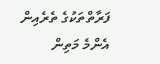ފަރާތްތަކުގެ ތެރެއިން އެންމެ މަތިން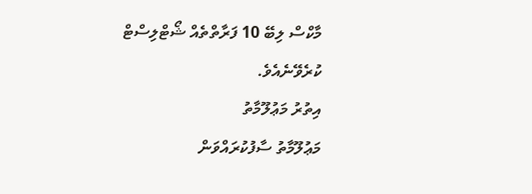މާކްސް ލިބޭ 10 ފަރާތްތެއް ޝޯޓްލިސްޓް ކުރެވޭނެއެވެ.
އިތުރު މަޢުލޫމާތު
މަޢުލޫމާތު ސާފުކުރައްވަން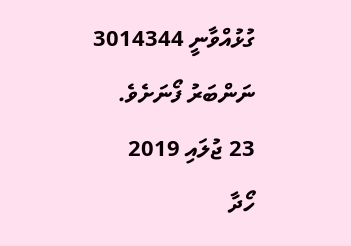ގުޅުއްވާނީ 3014344 ނަންބަރު ފޯނަށެވެ.
23 ޖުލައި 2019
ހޯދާ